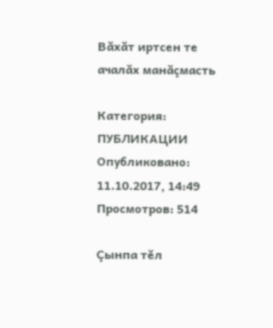Вăхăт иртсен те ачалăх манăçмасть

Категория: ПУБЛИКАЦИИ Опубликовано: 11.10.2017, 14:49 Просмотров: 514

Çынпа тĕл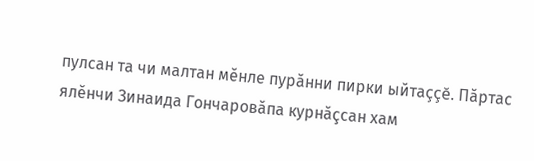пулсан та чи малтан мĕнле пурăнни пирки ыйтаççĕ. Пăртас ялĕнчи Зинаида Гончаровăпа курнăçсан хам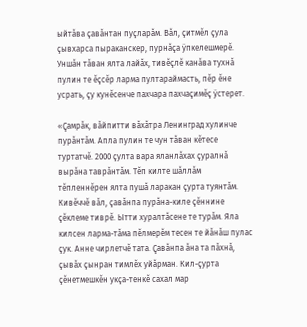ыйтăва çавăнтан пуçларăм. Вăл, çитмĕл çула çывхарса пыраканскер, пурнăçа ÿпкелешмерĕ. Уншăн тăван ялта лайăх, тивĕçлĕ канăва тухнă пулин те ĕçсĕр ларма пултараймасть, пĕр ĕне усрать, çу кунĕсенче пахчара пахчаçимĕç ÿстерет.

«Çамрăк, вăйпитти вăхăтра Ленинград хулинче пурăнтăм. Апла пулин те чун тăван кĕтесе туртатчĕ. 2000 çулта вара яланлăхах çуралнă вырăна таврăнтăм. Тĕп килте шăллăм тĕпленнĕрен ялта пушă ларакан çурта туянтăм. Кивĕччĕ вăл, çавăнпа пурăна-киле çĕннине çĕклеме тиврĕ. Ытти хуралтăсене те турăм. Яла килсен ларма-тăма пĕлмерĕм тесен те йăнăш пулас çук. Анне чирлетчĕ тата. Çавăнпа ăна та пăхнă, çывăх çынран тимлĕх уйăрман. Кил-çурта çĕнетмешкĕн укçа-тенкĕ сахал мар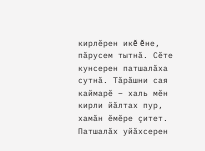кирлĕрен икĕ ĕне, пăрусем тытнă. Сĕте кунсерен патшалăха сутнă. Тăрăшни сая каймарĕ – халь мĕн кирли йăлтах пур, хамăн ĕмĕре çитет. Патшалăх уйăхсерен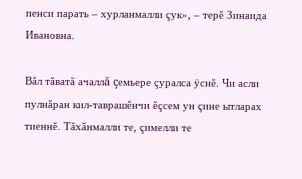пенси парать – хурланмалли çук», – терĕ Зинаида Ивановна.

Вăл тăватă ачаллă çемьере çуралса ÿснĕ. Чи асли пулнăран кил-таврашĕнчи ĕçсем ун çине ытларах тиеннĕ. Тăхăнмалли те, çимелли те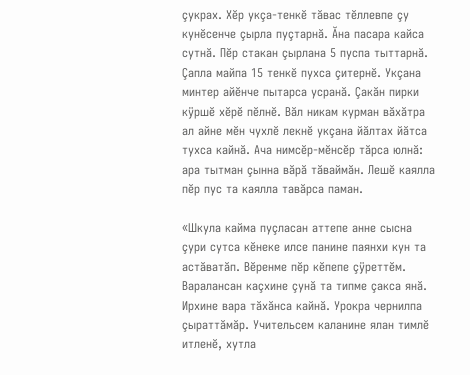çукрах. Хĕр укçа-тенкĕ тăвас тĕллевпе çу кунĕсенче çырла пуçтарнă. Ăна пасара кайса сутнă. Пĕр стакан çырлана 5 пуспа тыттарнă. Çапла майпа 15 тенкĕ пухса çитернĕ. Укçана минтер айĕнче пытарса усранă. Çакăн пирки кÿршĕ хĕрĕ пĕлнĕ. Вăл никам курман вăхăтра ал айне мĕн чухлĕ лекнĕ укçана йăлтах йăтса тухса кайнă. Ача нимсĕр-мĕнсĕр тăрса юлнă: ара тытман çынна вăрă тăваймăн. Лешĕ каялла пĕр пус та каялла тавăрса паман.

«Шкула кайма пуçласан аттепе анне сысна çури сутса кĕнеке илсе панине паянхи кун та астăватăп. Вĕренме пĕр кĕпепе çÿреттĕм. Варалансан каçхине çунă та типме çакса янă. Ирхине вара тăхăнса кайнă. Урокра чернилпа çыраттăмăр. Учительсем каланине ялан тимлĕ итленĕ, хутла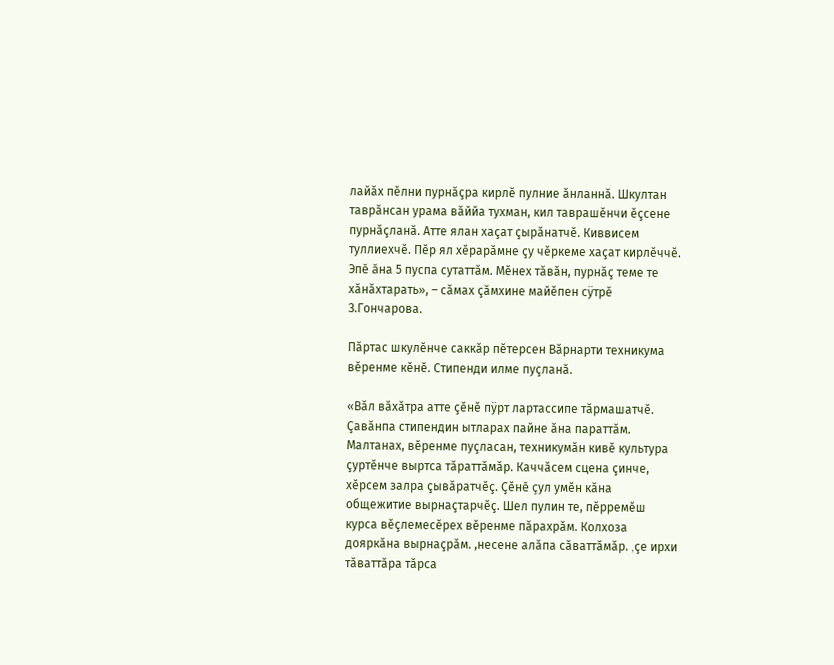лайăх пĕлни пурнăçра кирлĕ пулние ăнланнă. Шкултан таврăнсан урама вăййа тухман, кил таврашĕнчи ĕçсене пурнăçланă. Атте ялан хаçат çырăнатчĕ. Киввисем туллиехчĕ. Пĕр ял хĕрарăмне çу чĕркеме хаçат кирлĕччĕ. Эпĕ ăна 5 пуспа сутаттăм. Мĕнех тăвăн, пурнăç теме те хăнăхтарать», – сăмах çăмхине майĕпен сÿтрĕ З.Гончарова.

Пăртас шкулĕнче саккăр пĕтерсен Вăрнарти техникума вĕренме кĕнĕ. Стипенди илме пуçланă.

«Вăл вăхăтра атте çĕнĕ пÿрт лартассипе тăрмашатчĕ. Çавăнпа стипендин ытларах пайне ăна параттăм. Малтанах, вĕренме пуçласан, техникумăн кивĕ культура çуртĕнче выртса тăраттăмăр. Каччăсем сцена çинче, хĕрсем залра çывăратчĕç. Çĕнĕ çул умĕн кăна общежитие вырнаçтарчĕç. Шел пулин те, пĕрремĕш курса вĕçлемесĕрех вĕренме пăрахрăм. Колхоза дояркăна вырнаçрăм. ,несене алăпа сăваттăмăр. ,çе ирхи тăваттăра тăрса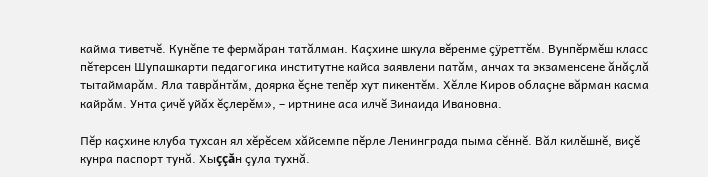кайма тиветчĕ. Кунĕпе те фермăран татăлман. Каçхине шкула вĕренме çÿреттĕм. Вунпĕрмĕш класс пĕтерсен Шупашкарти педагогика институтне кайса заявлени патăм, анчах та экзаменсене ăнăçлă тытаймарăм. Яла таврăнтăм, доярка ĕçне тепĕр хут пикентĕм. Хĕлле Киров облаçне вăрман касма кайрăм. Унта çичĕ уйăх ĕçлерĕм», – иртнине аса илчĕ Зинаида Ивановна.

Пĕр каçхине клуба тухсан ял хĕрĕсем хăйсемпе пĕрле Ленинграда пыма сĕннĕ. Вăл килĕшнĕ, виçĕ кунра паспорт тунă. Хыççăн çула тухнă.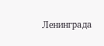Ленинграда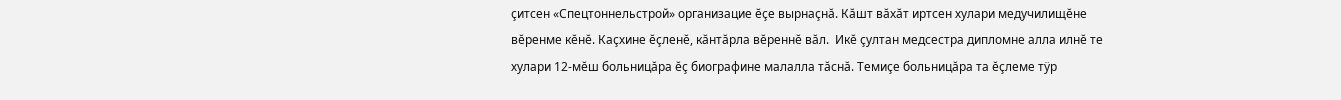çитсен «Спецтоннельстрой» организацие ĕçе вырнаçнă. Кăшт вăхăт иртсен хулари медучилищĕне вĕренме кĕнĕ. Каçхине ĕçленĕ, кăнтăрла вĕреннĕ вăл.  Икĕ çултан медсестра дипломне алла илнĕ те хулари 12-мĕш больницăра ĕç биографине малалла тăснă. Темиçе больницăра та ĕçлеме тÿр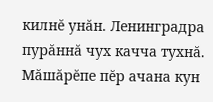килнĕ унăн. Ленинградра пурăннă чух качча тухнă. Мăшăрĕпе пĕр ачана кун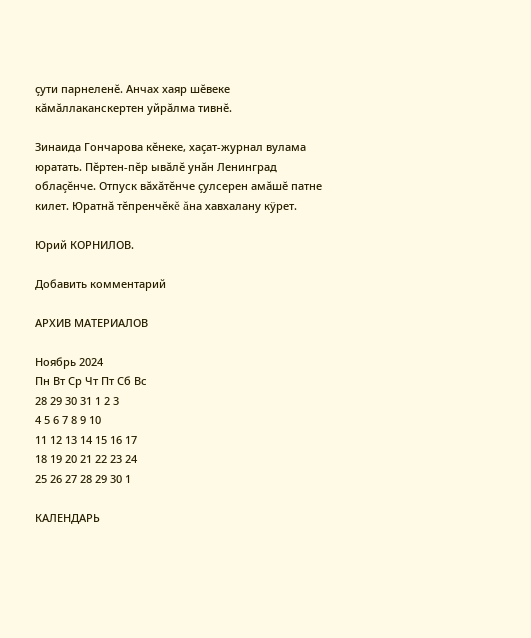çути парнеленĕ. Анчах хаяр шĕвеке кăмăллаканскертен уйрăлма тивнĕ.

Зинаида Гончарова кĕнеке, хаçат-журнал вулама юратать. Пĕртен-пĕр ывăлĕ унăн Ленинград облаçĕнче. Отпуск вăхăтĕнче çулсерен амăшĕ патне килет. Юратнă тĕпренчĕкĕ ăна хавхалану кÿрет.

Юрий КОРНИЛОВ.

Добавить комментарий

АРХИВ МАТЕРИАЛОВ

Ноябрь 2024
Пн Вт Ср Чт Пт Сб Вс
28 29 30 31 1 2 3
4 5 6 7 8 9 10
11 12 13 14 15 16 17
18 19 20 21 22 23 24
25 26 27 28 29 30 1

КАЛЕНДАРЬ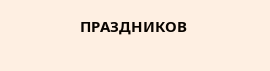ПРАЗДНИКОВ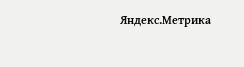Яндекс.Метрика